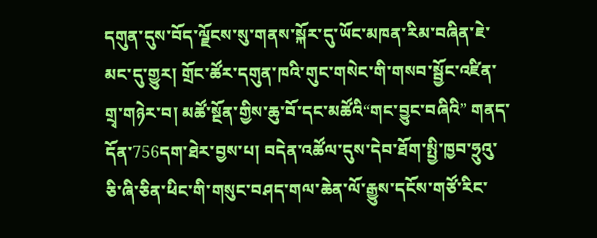དགུན་དུས་བོད་ལྗོངས་སུ་གནས་སྐོར་དུ་ཡོང་མཁན་རིམ་བཞིན་ཇེ་མང་དུ་གྱུར། གྲོང་ཚོར་དགུན་ཁའི་གུང་གསེང་གི་གསབ་སྦྱོང་འཛིན་གྲྭ་གཉེར་བ། མཚོ་སྔོན་གྱིས་ཆུ་བོ་དང་མཚོའི“གང་བྱུང་བཞིའི” གནད་དོན་756དག་ཐེར་བྱས་པ། བདེན་འཚོལ་དུས་དེབ་ཐོག་སྤྱི་ཁྱབ་ཧྲུའུ་ཅི་ཞི་ཅིན་ཕིང་གི་གསུང་བཤད་གལ་ཆེན་ལོ་རྒྱུས་དངོས་གཙོ་རིང་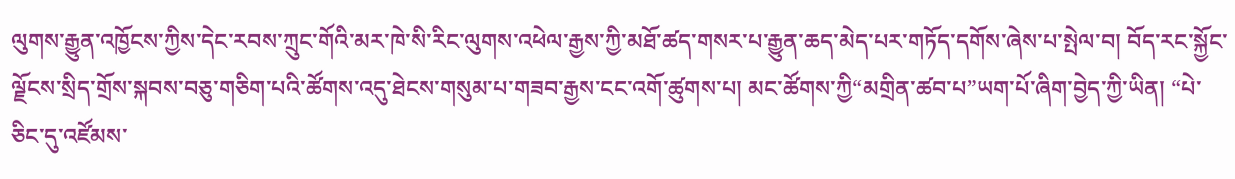ལུགས་རྒྱུན་འཁྱོངས་ཀྱིས་དེང་རབས་ཀྲུང་གོའི་མར་ཁེ་སི་རིང་ལུགས་འཕེལ་རྒྱས་ཀྱི་མཐོ་ཚད་གསར་པ་རྒྱུན་ཆད་མེད་པར་གཏོད་དགོས་ཞེས་པ་སྤེལ་བ། བོད་རང་སྐྱོང་ལྗོངས་སྲིད་གྲོས་སྐབས་བཅུ་གཅིག་པའི་ཚོགས་འདུ་ཐེངས་གསུམ་པ་གཟབ་རྒྱས་ངང་འགོ་ཚུགས་པ། མང་ཚོགས་ཀྱི“མགྲིན་ཚབ་པ”ཡག་པོ་ཞིག་བྱེད་ཀྱི་ཡིན། “པེ་ཅིང་དུ་འཛོམས་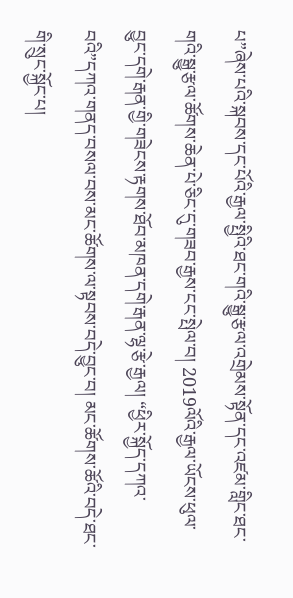པ”ཞེས་པའི་སྐབས་དང་པོའི་རྒྱལ་སྤྱིའི་ཐང་གའི་སྒྱུ་རྩལ་འགྲེམས་སྟོན་དང་འཛམ་གླིང་ཐང་གའི་སྒྱུ་རྩལ་ཚོགས་ཆེན་པེ་ཅིང་དུ་གཟབ་རྒྱས་ངང་སྤེལ་བ། 2019ལོའི་རྒྱལ་ཡོངས་ཕུལ་བྱུང་དགེ་རྒན་གྱི་གཟེངས་རྟགས་ཐོབ་མཁན་དགེ་རྒན་ལྷ་རྩེ་རྒྱལ། “ཕྱིར་སྐྱོད་དཀའ་བའི”དཀའ་གནད་བསལ་བས་མང་ཚོགས་ལ་སྟབས་བདེ་བྱུང་བ། མང་ཚོགས་ཚོའི་བདེ་ཐང་གི་སྲུང་སྐྱོང་པ།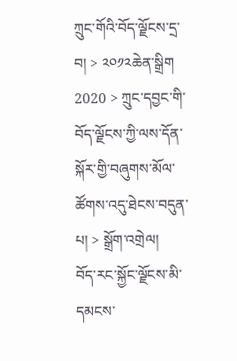ཀྲུང་གོའི་བོད་ལྗོངས་དྲ་བ། > ༢༠༡༢ཆེན་སྒྲིག 2020 > ཀྲུང་དབྱང་གི་བོད་ལྗོངས་ཀྱི་ལས་དོན་སྐོར་གྱི་བཞུགས་མོལ་ཚོགས་འདུ་ཐེངས་བདུན་པ། > སྒྲོག་འགྲེལ།
བོད་རང་སྐྱོང་ལྗོངས་མི་དམངས་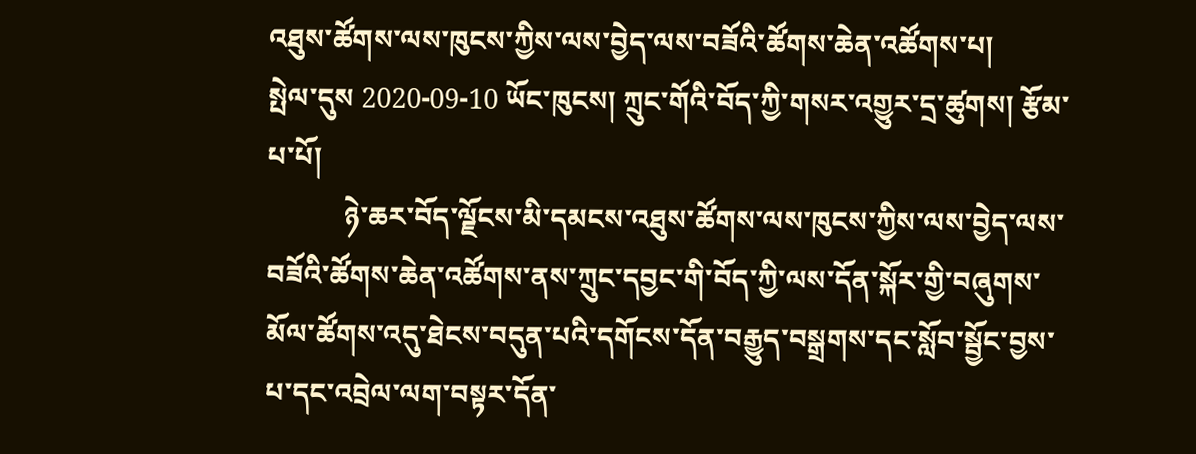འཐུས་ཚོགས་ལས་ཁུངས་ཀྱིས་ལས་བྱེད་ལས་བཟོའི་ཚོགས་ཆེན་འཚོགས་པ།
སྤེལ་དུས 2020-09-10 ཡོང་ཁུངས། ཀྲུང་གོའི་བོད་ཀྱི་གསར་འགྱུར་དྲ་ཚུགས། རྩོམ་པ་པོ།
           ཉེ་ཆར་བོད་ལྗོངས་མི་དམངས་འཐུས་ཚོགས་ལས་ཁུངས་ཀྱིས་ལས་བྱེད་ལས་བཟོའི་ཚོགས་ཆེན་འཚོགས་ནས་ཀྲུང་དབྱང་གི་བོད་ཀྱི་ལས་དོན་སྐོར་གྱི་བཞུགས་མོལ་ཚོགས་འདུ་ཐེངས་བདུན་པའི་དགོངས་དོན་བརྒྱུད་བསྒྲགས་དང་སློབ་སྦྱོང་བྱས་པ་དང་འབྲེལ་ལག་བསྟར་དོན་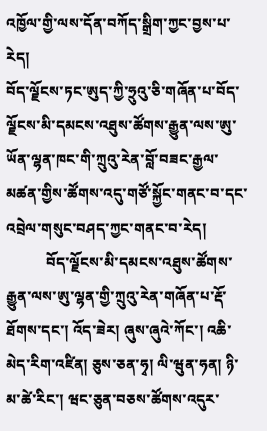འཁྱོལ་གྱི་ལས་དོན་བཀོད་སྒྲིག་ཀྱང་བྱས་པ་རེད།
བོད་ལྗོངས་ཏང་ཨུད་ཀྱི་ཧྲུའུ་ཅི་གཞོན་པ་བོད་ལྗོངས་མི་དམངས་འཐུས་ཚོགས་རྒྱུན་ལས་ཨུ་ཡོན་ལྷན་ཁང་གི་ཀྲུའུ་རེན་བློ་བཟང་རྒྱལ་མཚན་གྱིས་ཚོགས་འདུ་གཙོ་སྐྱོང་གནང་བ་དང་འབྲེལ་གསུང་བཤད་ཀྱང་གནང་བ་རེད།
           བོད་ལྗོངས་མི་དམངས་འཐུས་ཚོགས་རྒྱུན་ལས་ཨུ་ལྷན་གྱི་ཀྲུའུ་རེན་གཞོན་པ་རྡོ་ཐོགས་དང་། འོད་ཟེར། ཞུས་ཞུའེ་ཀོང་། འཆི་མེད་རིག་འཛིན། ཅུས་ཅན་ཧྭ། ལི་ཝུན་ཧན། ཉི་མ་ཚེ་རིང་། ཝང་ཅུན་བཅས་ཚོགས་འདུར་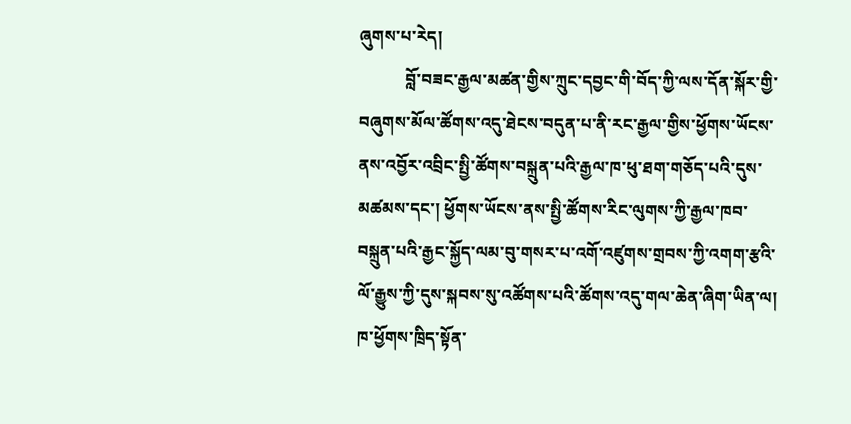ཞུགས་པ་རེད།
           བློ་བཟང་རྒྱལ་མཚན་གྱིས་ཀྲུང་དབྱང་གི་བོད་ཀྱི་ལས་དོན་སྐོར་གྱི་བཞུགས་མོལ་ཚོགས་འདུ་ཐེངས་བདུན་པ་ནི་རང་རྒྱལ་གྱིས་ཕྱོགས་ཡོངས་ནས་འབྱོར་འབྲིང་སྤྱི་ཚོགས་བསྐྲུན་པའི་རྒྱལ་ཁ་ཕུ་ཐག་གཅོད་པའི་དུས་མཚམས་དང་། ཕྱོགས་ཡོངས་ནས་སྤྱི་ཚོགས་རིང་ལུགས་ཀྱི་རྒྱལ་ཁབ་བསྐྲུན་པའི་རྒྱང་སྐྱོད་ལམ་བུ་གསར་པ་འགོ་འཛུགས་གྲབས་ཀྱི་འགག་རྩའི་ལོ་རྒྱུས་ཀྱི་དུས་སྐབས་སུ་འཚོགས་པའི་ཚོགས་འདུ་གལ་ཆེན་ཞིག་ཡིན་ལ། ཁ་ཕྱོགས་ཁྲིད་སྟོན་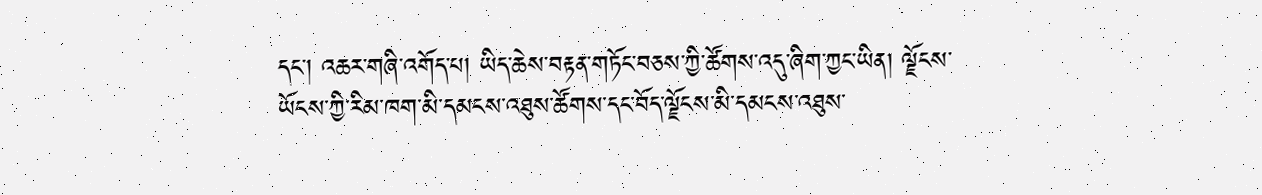དང་། འཆར་གཞི་འགོད་པ། ཡིད་ཆེས་བརྟན་གཏོང་བཅས་ཀྱི་ཚོགས་འདུ་ཞིག་ཀྱང་ཡིན། ལྗོངས་ཡོངས་ཀྱི་རིམ་ཁག་མི་དམངས་འཐུས་ཚོགས་དང་བོད་ལྗོངས་མི་དམངས་འཐུས་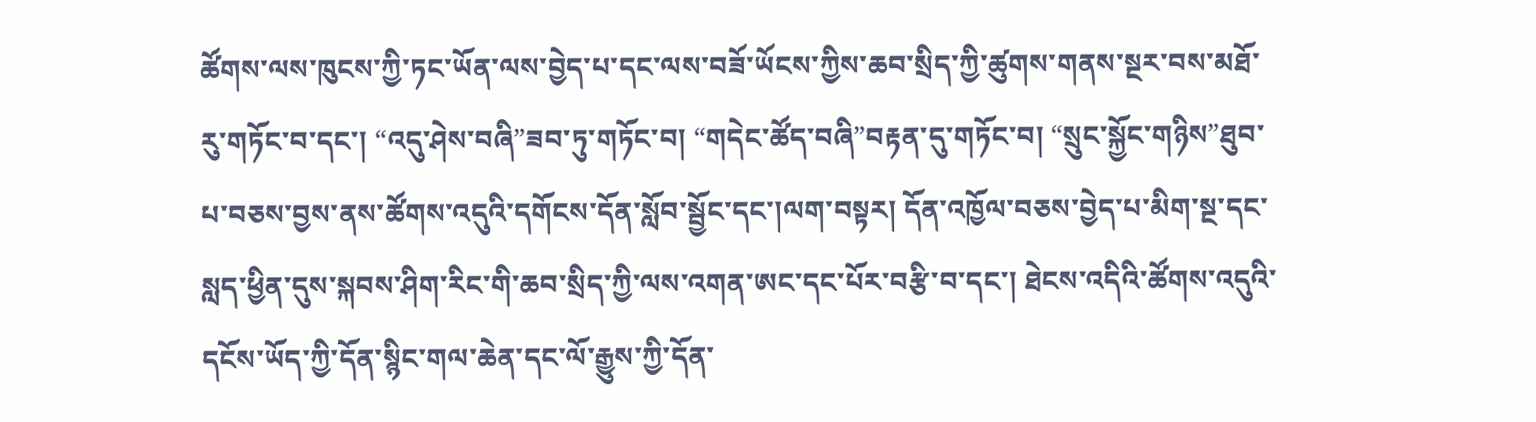ཚོགས་ལས་ཁུངས་ཀྱི་ཏང་ཡོན་ལས་བྱེད་པ་དང་ལས་བཟོ་ཡོངས་ཀྱིས་ཆབ་སྲིད་ཀྱི་ཚུགས་གནས་སྔར་བས་མཐོ་རུ་གཏོང་བ་དང་། “འདུ་ཤེས་བཞི”ཟབ་ཏུ་གཏོང་བ། “གདེང་ཚོད་བཞི”བརྟན་དུ་གཏོང་བ། “སྲུང་སྐྱོང་གཉིས”ཐུབ་པ་བཅས་བྱས་ནས་ཚོགས་འདུའི་དགོངས་དོན་སློབ་སྦྱོང་དང་།ལག་བསྟར། དོན་འཁྱོལ་བཅས་བྱེད་པ་མིག་སྔ་དང་སླད་ཕྱིན་དུས་སྐབས་ཤིག་རིང་གི་ཆབ་སྲིད་ཀྱི་ལས་འགན་ཨང་དང་པོར་བརྩི་བ་དང་། ཐེངས་འདིའི་ཚོགས་འདུའི་དངོས་ཡོད་ཀྱི་དོན་སྙིང་གལ་ཆེན་དང་ལོ་རྒྱུས་ཀྱི་དོན་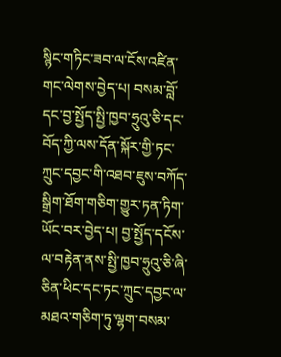སྙིང་གཏིང་ཟབ་ལ་ངོས་འཛིན་གང་ལེགས་བྱེད་པ། བསམ་བློ་དང་བྱ་སྤྱོད་སྤྱི་ཁྱབ་ཧྲུའུ་ཅི་དང་བོད་ཀྱི་ལས་དོན་སྐོར་གྱི་ཏང་ཀྲུང་དབྱང་གི་འཐབ་ཇུས་བཀོད་སྒྲིག་ཐོག་གཅིག་གྱུར་ཏན་ཏིག་ཡོང་བར་བྱེད་པ། བྱ་སྤྱོད་དངོས་ལ་བརྟེན་ནས་སྤྱི་ཁྱབ་ཧྲུའུ་ཅི་ཞི་ཅིན་ཕིང་དང་ཏང་ཀྲུང་དབྱང་ལ་མཐའ་གཅིག་ཏུ་ལྷག་བསམ་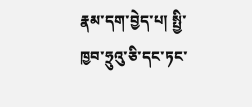རྣམ་དག་བྱེད་པ། སྤྱི་ཁྱབ་ཧྲུའུ་ཅི་དང་ཏང་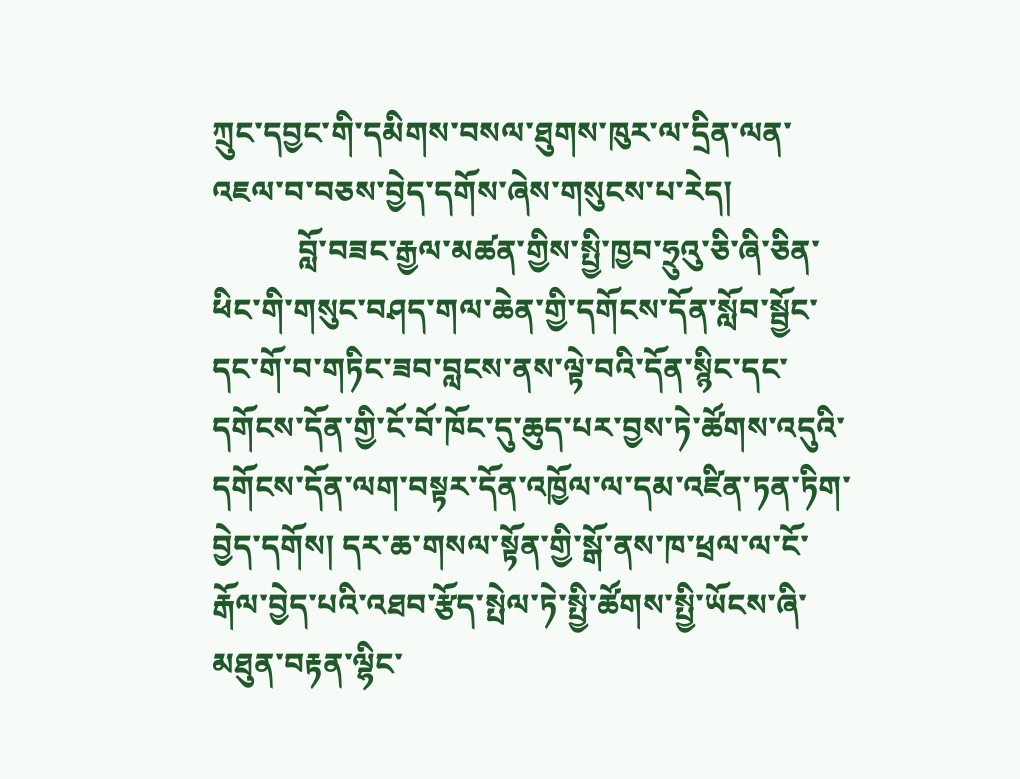ཀྲུང་དབྱང་གི་དམིགས་བསལ་ཐུགས་ཁུར་ལ་དྲིན་ལན་འཇལ་བ་བཅས་བྱེད་དགོས་ཞེས་གསུངས་པ་རེད།
           བློ་བཟང་རྒྱལ་མཚན་གྱིས་སྤྱི་ཁྱབ་ཧྲུའུ་ཅི་ཞི་ཅིན་ཕིང་གི་གསུང་བཤད་གལ་ཆེན་གྱི་དགོངས་དོན་སློབ་སྦྱོང་དང་གོ་བ་གཏིང་ཟབ་བླངས་ནས་ལྟེ་བའི་དོན་སྙིང་དང་དགོངས་དོན་གྱི་ངོ་བོ་ཁོང་དུ་ཆུད་པར་བྱས་ཏེ་ཚོགས་འདུའི་དགོངས་དོན་ལག་བསྟར་དོན་འཁྱོལ་ལ་དམ་འཛིན་ཏན་ཏིག་བྱེད་དགོས། དར་ཆ་གསལ་སྟོན་གྱི་སྒོ་ནས་ཁ་ཕྲལ་ལ་ངོ་རྒོལ་བྱེད་པའི་འཐབ་རྩོད་སྤེལ་ཏེ་སྤྱི་ཚོགས་སྤྱི་ཡོངས་ཞི་མཐུན་བརྟན་ལྷིང་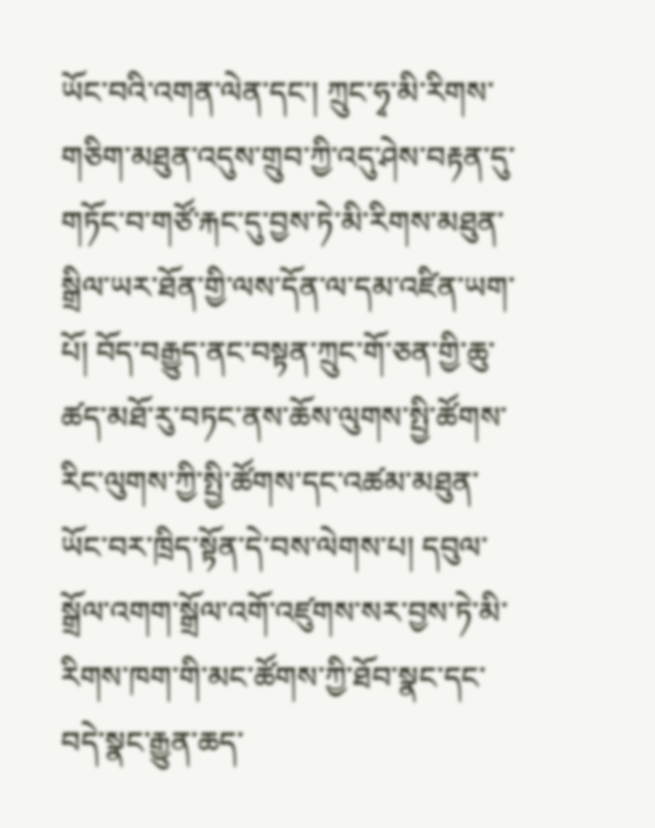ཡོང་བའི་འགན་ལེན་དང་། ཀྲུང་ཧྭ་མི་རིགས་གཅིག་མཐུན་འདུས་གྲུབ་ཀྱི་འདུ་ཤེས་བརྟན་དུ་གཏོང་བ་གཙོ་རྐང་དུ་བྱས་ཏེ་མི་རིགས་མཐུན་སྒྲིལ་ཡར་ཐོན་གྱི་ལས་དོན་ལ་དམ་འཛིན་ཡག་པོ། བོད་བརྒྱུད་ནང་བསྟན་ཀྲུང་གོ་ཅན་གྱི་ཆུ་ཚད་མཐོ་རུ་བཏང་ནས་ཆོས་ལུགས་སྤྱི་ཚོགས་རིང་ལུགས་ཀྱི་སྤྱི་ཚོགས་དང་འཚམ་མཐུན་ཡོང་བར་ཁྲིད་སྟོན་དེ་བས་ལེགས་པ། དབུལ་སྒྲོལ་འགག་སྒྲོལ་འགོ་འཛུགས་སར་བྱས་ཏེ་མི་རིགས་ཁག་གི་མང་ཚོགས་ཀྱི་ཐོབ་སྣང་དང་བདེ་སྣང་རྒྱུན་ཆད་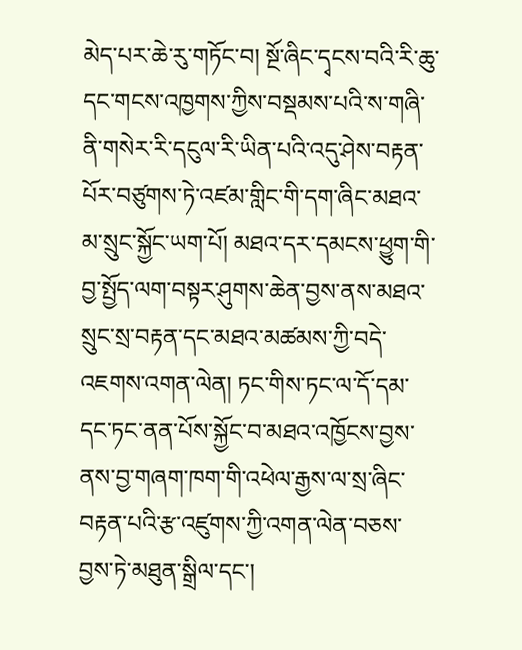མེད་པར་ཆེ་རུ་གཏོང་བ། སྔོ་ཞིང་དྭངས་བའི་རི་ཆུ་དང་གངས་འཁྱགས་ཀྱིས་བསྡམས་པའི་ས་གཞི་ནི་གསེར་རི་དངུལ་རི་ཡིན་པའི་འདུ་ཤེས་བརྟན་པོར་བཙུགས་ཏེ་འཛམ་གླིང་གི་དག་ཞིང་མཐའ་མ་སྲུང་སྐྱོང་ཡག་པོ། མཐའ་དར་དམངས་ཕྱུག་གི་བྱ་སྤྱོད་ལག་བསྟར་ཤུགས་ཆེན་བྱས་ནས་མཐའ་སྲུང་སྲ་བརྟན་དང་མཐའ་མཚམས་ཀྱི་བདེ་འཇགས་འགན་ལེན། ཏང་གིས་ཏང་ལ་དོ་དམ་དང་ཏང་ནན་པོས་སྐྱོང་བ་མཐའ་འཁྱོངས་བྱས་ནས་བྱ་གཞག་ཁག་གི་འཕེལ་རྒྱས་ལ་སྲ་ཞིང་བརྟན་པའི་རྩ་འཛུགས་ཀྱི་འགན་ལེན་བཅས་བྱས་ཏེ་མཐུན་སྒྲིལ་དང་།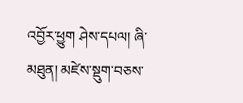འབྱོར་ཕྱུག ཤེས་དཔལ། ཞི་མཐུན། མཛེས་སྡུག་བཅས་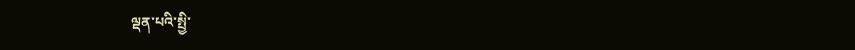ལྡན་པའི་སྤྱི་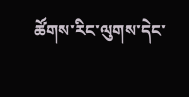ཚོགས་རིང་ལུགས་དེང་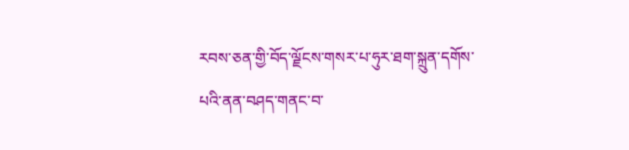རབས་ཅན་གྱི་བོད་ལྗོངས་གསར་པ་ཧུར་ཐག་སྐྲུན་དགོས་པའི་ནན་བཤད་གནང་བ་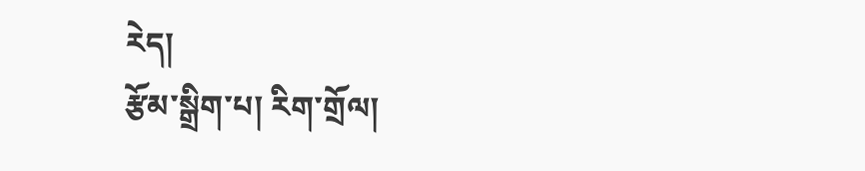རེད།
རྩོམ་སྒྲིག་པ། རིག་གྲོལ།